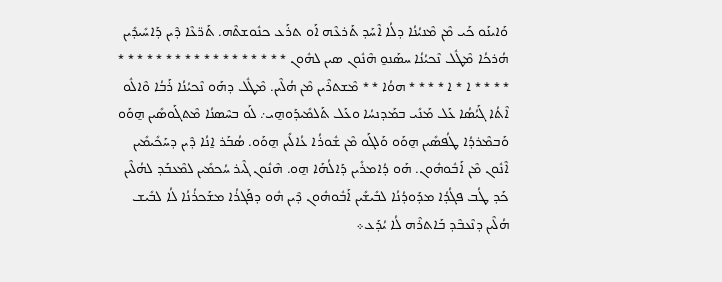ܘܰܐܝܢܰܘ ܟܰܝ ܡܶܢ ܡܶܢܝܳܢܳܐ ܕܠܳܐ ܐܶܚܰܕ ܬܰܪܥܶܗ ܐܰܘ ܬܪܰܥ ܟܢܽܘܫܬܶܗ. ܬܰܪ̈ܥܶܐ ܕܶܝܢ ܕܰܐܚܺܝܕܺܝܢ ܗܳܪܟܳܐ ܡܶܛܽܠ ܢܶܟܝܳܢܳܐ ܚܣܰܢܘ̱ ܗܶܢܽܘܢ ܣܝܢ ܠܗܽܘܢ * * * * * * * * * * * * * * * * * * * * * * ܐ * ܐ * * * * ܗܘܳܐ * * ܡܶܫܬܪܶܝܢ ܡܶܢ ܗܳܠܶܝܢ. ܡܶܛܽܠ ܕܗܰܘ ܢܶܟܝܳܢܳܐ ܪܰܒܳܐ ܘܶܐܠܽܘ ܐܶܬܳܐ ܓܰܝܳܣܳܐ ܥܰܠ ܡܰܢܺܝ ܒܡܰܕܢܚܳܐ ܘܥܰܠ ܬܰܠܡܺܝܕܰܘܗ̱ܝ܇ ܠܰܘ ܒܚܶܣܢܳܐ ܡܶܬܓܰܘܣܺܝܢ ܗ̱ܘܰܘ ܘܰܒܡܶܪܕܳܐ ܛܳܦܣܺܝܢ ܗ̱ܘܰܘ ܘܰܠܓܰܘ ܡܶܢ ܫܽܘܪܳܐ ܥܳܐܠܺܝܢ ܗ̱ܘܰܘ. ܣܳܒܰܪ ܐ̱ܢܳܐ ܕܶܝܢ ܕܚܰܟܺܝܡܺܝܢ ܐܶܢܽܘܢ ܡܶܢ ܐܰܒܽܘܗܽܘܢ. ܗܰܘ ܕܳܐܡܪܺܝܢ ܕܰܐܠܳܗܰܐ ܗ̱ܘ. ܗܶܢܽܘܢ ܓܶܝܪ ܚܳܟܡܺܝܢ ܠܡܶܥܒܰܕ ܠܗܳܠܶܝܢ ܟܰܕ ܛܳܒ ܦܓܳܕܳܐ ܡܕܰܘܕܳܢܳܐ ܠܒܺܝܫܺܝܢ ܐܰܒܽܘܗܽܘܢ ܕܶܝܢ ܗܽܘ ܕܦܰܓܪܳܐ ܡܫܰܟܪܳܢܳܐ ܠܳܐ ܠܒܺܝܫ ܗܳܠܶܝܢ ܕܢܶܥܒܶܕ ܒܰܐܬܪܶܗ ܠܳܐ ܝܳܕܰܥ܀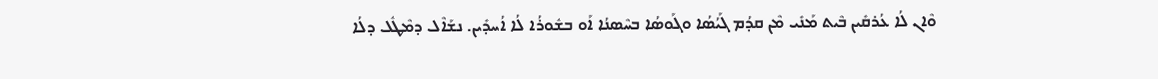ܘܶܐܢ ܠܳܐ ܥܳܪܩܺܝܢ ܒܶܝܬ ܡܰܢܺܝ ܡܶܢ ܩܕܳܡ ܓܰܝܳܣܳܐ ܘܓܰܘܣܳܐ ܒܚܶܣܢܳܐ ܐܰܘ ܒܫܽܘܪܳܐ ܠܳܐ ܐܳܚܕܺܝܢ. ܢܫܰܐܶܠ ܕܡܶܛܽܠ ܕܠܳܐ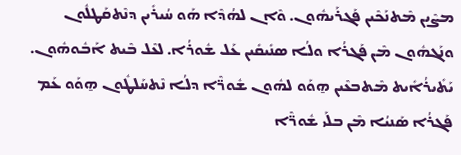ܡܨܶܝܢ ܡܶܬܢܰܟܶܝܢ ܦܰܓܪܰܝܗܽܘܢ. ܘܶܐܢ ܠܗܳܕܶܐ ܗܰܘ ܚܳܝܪܺܝܢ ܕܢܶܬܩܰܛܠܽܘܢ ܘܢܰܓܗܽܘܢ ܡܶܢ ܦܰܓܪܳܐ ܘܠܳܐ ܣܢܺܝܩܺܝܢ ܥܰܠ ܫܽܘܪܳܐ. ܠܥܶܠ ܒܶܝܬ ܐܰܒܽܘܗܽܘܢ. ܝܰܬܺܝܪܳܐܺܝܬ ܡܶܬܒܥܶܝܢ ܗ̱ܘܰܘ ܠܗܽܘܢ ܫܽܘܪ̈ܶܐ ܕܠܳܐ ܢܶܬܚܰܠܛܽܘܢ ܗ̱ܘܰܘ ܥܰܡ ܦܰܓܪܳܐ ܣܰܢܝܳܐ ܡܶܢ ܒܠܰܝ ܫܽܘܪ̈ܶܐ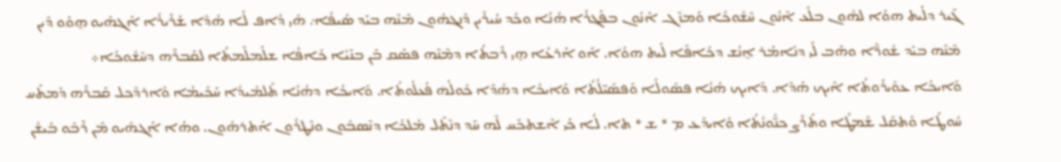ܓܶܝܪ ܕܠܰܝܬ ܗܘܳܐ ܠܗܽܘܢ ܒܠܰܥ ܐܶܢܽܘܢ ܚܶܫܽܘܟܳܐ ܘܰܡܙܶܓ ܐܶܢܽܘܢ ܒܦܰܓܪܳܐ ܗܳܢܳܐ ܘܟܰܕ ܚܳܝܪܺܝܢ ܕܶܢܓܗܽܘܢ ܡܶܢܶܗ ܒܝܰܕ ܣܰܝܦܳܐ܇ ܗܺܝ ܕܳܐܦ ܠܳܐ ܗܳܕܶܐ ܫܰܪܺܝܪܳܐ ܐܰܓܗܺܝܘ ܗ̱ܘܰܘ ܕܶܝܢ ܡܶܢܶܗ ܒܝܰܕ ܫܽܘܪ̈ܶܐ ܘܗܰܒ ܠܺܝ ܕܢܺܐܡܰܪ ܐ̱ܢܳܫ ܕܟܺܐܦܶܐ ܠܰܝܬ ܗܘܳܐ. ܐܰܘ ܐܰܪܥܳܐ ܗ̱ܝ ܪܰܒܬܳܐ ܕܡܶܢܶܗ ܦܣܰܩ ܒܰܢ ܒܢܰܝܳܐ ܟܺܐܦܳܐ ܫܠܰܡܠܰܡܬܳܐ ܠܩܰܒܪܶܗ ܕܚܶܫܽܘܟܳܐ܀
ܘܰܐܝܟܳܐ ܥܘܺܝܪܽܘܬܳܐ ܐܰܝܟ ܗܳܕܶܐ. ܕܰܐܝܟ ܗܳܢܳܐ ܦܣܽܘܠܳܐ ܘܰܦܣܺܝ̈ܠܳܬܳܐ ܘܰܐܝܟܳܐ ܕܗܳܕܶܐ ܟܽܘܠܳܗܿ ܦܳܥܠܽܘܬܳܐ. ܘܰܐܝܟܳܐ ܕܗܳܢܳܐ ܬܰܠܡܺܝܕܳܐ ܚܰܟܺܝܡܳܐ ܘܰܐܪܕܶܟܠ ܩܰܒܪܶܗ ܕܰܡܬܰܚ ܚܽܘܛܳܐ ܘܰܬܩܰܠ ܫܰܡܛܳܐ ܘܬܰܪܶܨ ܟܢ̈ܽܘܢܳܬܳܐ ܘܺܐܝܕܰܥ ܡ * ܫ * ܬܐ. ܠܳܐ ܟܰܝ ܐܶܫܬܟܰܚ ܠܶܗ ܚܰܕ ܕܢܶܬܶܠ ܡܰܠܟܳܐ ܕܢܶܣܒܽܘܢ ܘܢܶܛܪܽܘܢ ܐܰܬܪܗܽܘܢ. ܘܗܳܐ ܐܰܓܗܺܝܘ ܡܶܢ ܪܶܒܽܘ ܒܺܝܫܳܢ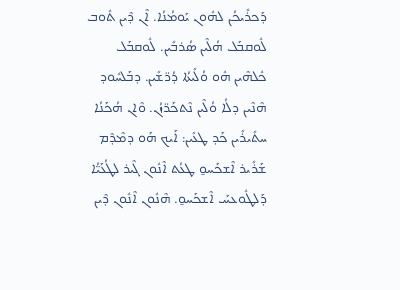ܕܰܟܪܺܝܟܳܢ ܠܗܽܘܢ ܝܰܘܡܳܢܳܐ. ܐܶܢ ܕܶܝܢ ܬܽܘܒ ܠܽܘܩܒܰܠ ܗܳܠܶܝܢ ܣܳܪܒܺܝܢ. ܠܽܘܩܒܰܠ ܟܽܠܗܶܝܢ ܗܽܘ ܘܳܠܺܝܬܳܐ ܕܳܪ̈ܫܺܝܢ. ܕܒܰܠܚܽܘܕ ܗܶܢܶܝܢ ܕܠܳܐ ܘܳܠܶܝܢ ܢܶܬܟܰܪ̈ܙܳܢ. ܘܶܐܢ ܗܳܟܰܢܳܐ ܚܬܺܝܪܺܝܢ ܟܰܕ ܛܥܺܝܢ: ܐܰܝܟ ܗܰܘ ܕܡܶܕܶܡ ܫܰܪܺܝܪ ܐܶܫܟܰܚܘ̱ ܛܥܳܬ ܐܶܢܽܘܢ ܓܶܝܪ ܠܛܳܥܰܝ̈ܳܐ ܕܰܠܛܽܘܥܝܰܝ ܐܶܫܟܰܚܘ̱. ܗܶܢܽܘܢ ܐܶܢܽܘܢ ܕܶܝܢ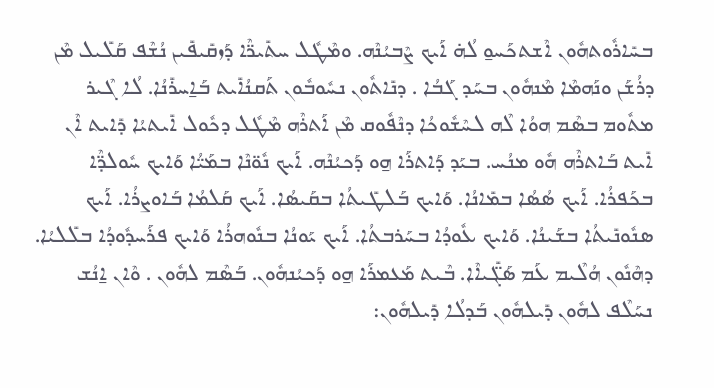ܒܚܺܐܪܽܘܬܗܽܘܢ ܐܶܫܬܟܰܚܘ̱ ܠܳܗ̇ ܐܰܝܟ ܨܶܒܝܳܢܶܗ. ܘܡܶܛܽܠ ܚܬܺܝܪ̈ܶܐ ܕܰܙܩܺܝܦܺܝܢ ܢܳܫܶܦ ܩܰܠܺܝܠ ܡܶܢ ܕܪܳܫܰܢ ܘܢܰܗܡܶܐ ܡܶܢܗܽܘܢ ܒܚܰܕ ܓܰܒܳܐ . ܕܢܺܐܬܽܘܢ ܢܚܽܘܒܽܘܢ ܬܰܩܢܳܐܺܝܬ ܒܰܐ̱ܚܪܺܢܳܐ. ܠܳܐ ܓܶܝܪ ܡܬܽܘܡ ܒܣܶܡ ܗܘܳܐ ܠܶܗ ܠܚܶܫܽܘܟܳܐ ܕܢܶܦܽܘܩ ܡܶܢ ܐܰܬܪܶܗ ܡܶܛܽܠ ܕܟܽܘܠ ܐܺܝܬܝܳܐ ܕܺܐܝܬ ܐܶܢ ܐܺܝܬ ܒܰܐܬܪܶܗ ܗܽܘ ܡܢܳܚ. ܒܝܰܕ ܕܰܐܬܪܰܐ ܗ̱ܘ ܕܰܟܝܳܢܶܗ. ܐܰܝܟ ܢܽܘ̈ܢܶܐ ܒܡܰܝ̈ܳܐ ܘܰܐܝܟ ܚܽܘܠܕ̈ܶܐ ܒܟܰܦܪܳܐ. ܐܰܝܟ ܣܳܣܳܐ ܒܡܺܐܢܳܐ. ܘܰܐܝܟ ܒܰܠܛܺܝܬܳܐ ܒܩܰܝܣܳܐ. ܐܰܝܟ ܩܰܠܡܳܐ ܒܰܐܘܨܪܳܐ. ܐܰܝܟ ܣܢܽܘܢܺܝܬܳܐ ܒܫܰܝܢܳܐ. ܘܰܐܝܟ ܥܽܘܕܳܐ ܒܚܰܪܒܬܳܐ. ܐܰܝܟ ܝܰܘܢܳܐ ܒܢܽܘܗܪܳܐ ܘܰܐܝܟ ܦܪܰܚܕܽܘܕܳܐ ܒܠܺܠܝܳܐ. ܕܗܶܢܽܘܢ ܗܳܠܶܝܡ ܥܰܡ ܣܰܓ̈ܺܝܐܶܐ. ܒܶܝܬ ܡܰܥܡܪܰܐ ܗ̱ܘ ܕܰܟܝܳܢܗܽܘܢ. ܒܰܣܶܡ ܠܗܽܘܢ . ܘܶܐܢ ܐ̱ܢܳܫ ܢܚܰܠܶܦ ܠܗܽܘܢ ܕܺܝܠܗܽܘܢ ܒܰܕܠܳܐ ܕܺܝܠܗܽܘܢ: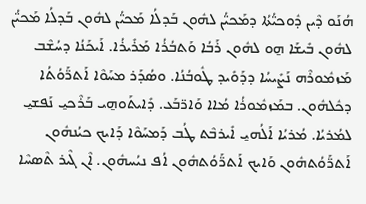ܗܳܢܰܘ ܕܶܝܢ ܕܽܘܟܝ̈ܳܬܳܐ ܕܡܰܟܝ̈ܳܢ ܠܗܽܘܢ ܒܰܕܠܳܐ ܡܰܟܝ̈ܳܢ ܠܗܽܘܢ ܒܰܕܠܳܐ ܡܰܟܝ̈ܳܢ ܠܗܽܘܢ ܒܺܝܫܰܐ ܗ̱ܘ ܠܗܽܘܢ ܪܰܒܳܐ ܘܰܬܒܳܪܳܐ ܡܰܪܺܝܪܳܐ. ܐܰܝܟܰܢܳܐ ܕܚܳܫܶܒ ܡܰܙܡܽܘܪܶܗ ܢܰܨܺܝܚܳܐ ܕܕܰܘܺܝܕ ܛܽܘܒܳܢܳܐ. ܘܣܳܕܰܪ ܡܚܰܘܶܐ ܐܰܬܪ̈ܰܘܳܬܳܐ ܕܟܽܠܗܽܘܢ. ܒܡܰܙܡܽܘܪܳܐ ܡܳܐܐ ܘܰܐܪ̈ܒܰܥ. ܕܺܐܝܬܰܘܗ̱ܝ ܒܰܪܶܟܝ̱ ܢܰܦܫܝ̱ ܠܡܳܪܝܳܐ. ܡܳܪܝܳܐ ܐܰܠܳܗܝ̱ ܐܺܝܪܒܶܬ ܛܳܒ ܕܰܡܚܰܘܶܐ ܕܰܐܝܟ ܟܝܳܢܗܽܘܢ ܐܰܬܪ̈ܰܘܳܬܗܽܘܢ ܘܰܐܝܟ ܐܰܬܪ̈ܰܘܳܬܗܽܘܢ ܐܳܦ ܢܝܳܚܗܽܘܢ. ܐܶܢ ܓܶܝܪ ܬܶܣܚܶܐ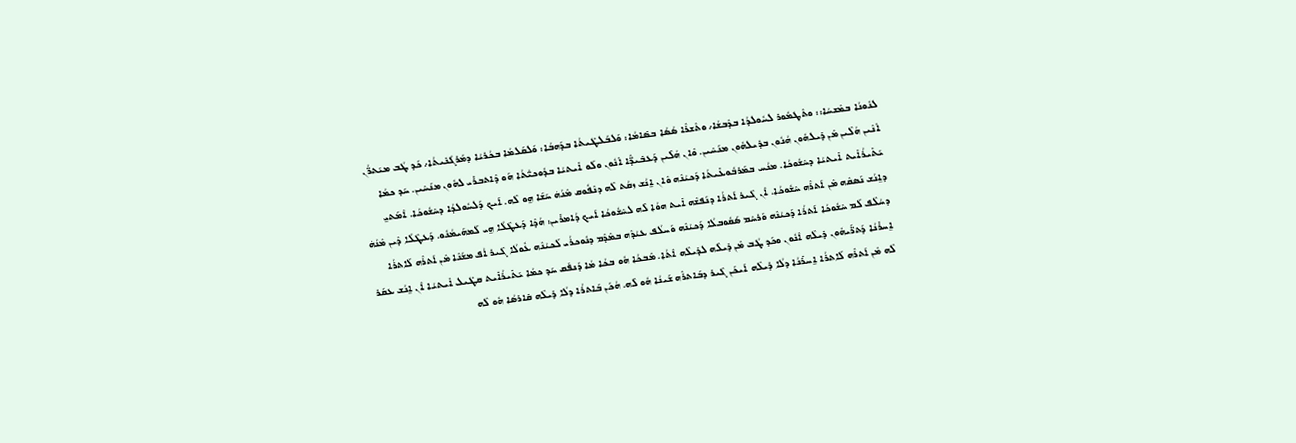ܠܢܽܘܢܳܐ ܒܡܶܫܚܳܐ:: ܘܬܶܛܡܽܘܪ ܠܚܽܘܠܕܳܐ ܒܕܶܒܫܳܐ܇ ܘܬܶܫܪܶܐ ܣܳܣܳܐ ܒܣܺܐܡܳܐ: ܘܰܠܒܰܠܛܺܝܬܳܐ ܒܕܰܗܒܳܐ: ܘܰܠܩܰܠܡܳܐ ܒܟܳܪܝܳܐ ܕܡܰܪܓܳܢܺܝܬܳܐ܇ ܟܰܕ ܛܳܒ ܡܝܰܬܪ̈ܳܢ ܐܶܢܶܝܢ ܗܳܠܶܝܢ ܡܶܢ ܕܺܝܠܗܽܘܢ ܗܳܢܽܘܢ ܒܕܺܝܠܗܽܘܢ ܡܢܰܚܶܝܢ. ܘܶܐܢ ܗܳܠܶܝܢ ܕܰܥܒܺܝܕ̈ܶܐ ܐܶܢܽܘܢ ܘܠܰܘ ܐܺܝܬܝܳܐ ܒܕܽܘܟܝ̈ܳܬܳܐ ܗܰܘ ܕܶܐܬܒܪܺܝ ܠܗܽܘܢ ܡܢܰܚܶܝܢ. ܚܰܕ ܟܡܳܐ ܝܰܬܺܝܪܳܐܺܝܬ ܐܺܝܬܝܳܐ ܕܚܶܫܽܘܟܳܐ. ܡܢܳܚ ܒܡܰܪܒܽܘܥܺܝܬܳܐ ܕܰܟܝܳܢܶܗ ܘܶܐܢ ܐ̱ܢܳܫ ܙܩܳܬ ܠܶܗ ܕܢܶܦܽܘܩ ܡܶܢܳܗܿ ܚܰܫܰܐ ܗ̱ܘ ܠܶܗ. ܐܰܝܟ ܕܰܠܚܽܘܠܕܳܐ ܕܚܶܫܽܘܟܳܐ. ܐܶܡܰܬܝ̱ ܕܐ̱ܢܳܫ ܢܰܣܩܶܗ ܡܶܢ ܐܰܬܪܶܗ ܚܶܫܽܘܟܳܐ. ܐܶܢ ܓܶܝܪ ܐܰܬܪܳܐ ܕܢܰܦܫܶܗ ܐܺܝܬ ܗܘܳܐ ܠܶܗ ܠܚܶܫܽܘܟܳܐ ܐܰܝܟ ܕܳܐܡܪܺܝܢ: ܗܳܕܶܐ ܕܰܥܛܶܠܳܐ ܗ̱ܝ ܠܰܡܗܰܝܡܳܢܽܘ. ܕܰܥܛܶܠܳܐ ܕܶܝܢ ܡܶܢܳܗܿ ܕܚܳܠܶܦ ܠܰܡ ܚܶܫܽܘܟܳܐ ܐܰܬܪܳܐ ܕܰܟܝܳܢܶܗ ܘܰܪܚܶܡ ܣܰܩܽܘܒܠܳܐ ܕܰܟܝܳܢܶܗ ܘܰܚܠܳܦ ܥܝܳܕܶܗ ܒܡܶܕܶܡ ܕܢܽܘܟܪܳܝ ܠܰܟܝܳܢܶܗ ܥܽܘܠܳܐ ܓܶܝܪ ܐܳܦ ܡܫܰܢܶܐ ܡܶܢ ܐܰܬܪܶܗ ܠܰܐܬܪܳܐ ܐ̱ܚܪܺܢܳܐ ܕܰܬܪ̈ܰܝܗܽܘܢ ܕܺܝܠܶܗ ܐܶܢܽܘܢ ܘܟܰܕ ܛܳܒ ܡܶܢ ܕܺܝܠܶܗ ܠܕܺܝܠܶܗ ܐܶܬܳܐ. ܡܶܒܟܳܐ ܗܽܘ ܒܟܳܐ ܡܳܐ ܕܰܢܦܰܩ ܚܰܕ ܟܡܳܐ ܝܰܬܺܝܪܳܐܺܝܬ ܩܛܺܝܠ ܐܺܝܬܝܳܐ ܐܶܢ ܐ̱ܢܳܫ ܥܩܰܪ ܠܶܗ ܡܶܢ ܐܰܬܪܶܗ ܠܰܐܬܪܳܐ ܐ̱ܚܪܺܢܳܐ ܕܠܳܐ ܕܺܝܠܶܗ ܐܰܝܟܰܢ ܓܶܝܪ ܕܒܰܐܬܪܶܗ ܫܰܝܢܳܐ ܗܽܘ ܠܶܗ. ܗܳܟܰܢ ܒܰܐܬܪܳܐ ܕܠܳܐ ܕܺܝܠܶܗ ܩܺܐܪܣܳܐ ܗܽܘ ܠܶܗ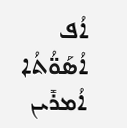ܐܳܦ ܐܳܣܰܘ̈ܳܬܳܐ ܐܳܡܪܺܝܢ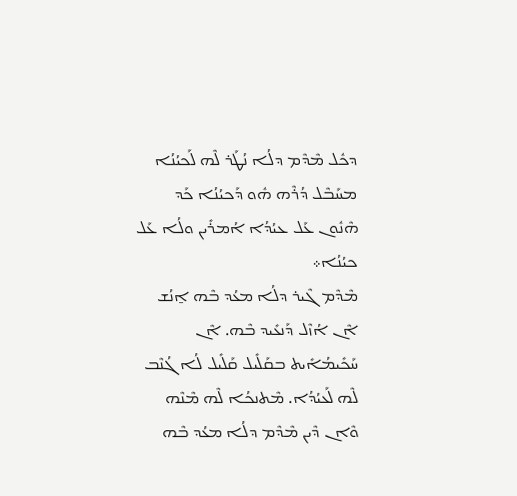ܕܟܽܠ ܡܶܕܶܡ ܕܠܳܐ ܢܳܛܰܪ ܠܶܗ ܠܰܟܝܳܢܳܐ ܡܚܰܒܶܠ ܕܳܪܶܗ ܗܽܘ ܕܰܟܝܳܢܳܐ ܟܰܕ ܗܶܢܽܘܢ ܥܰܠ ܥܝܳܕܳܐ ܐܳܡܪܺܝܢ ܘܠܳܐ ܥܰܠ ܟܝܳܢܳܐ܀
ܡܶܕܶܡ ܓܶܝܪ ܕܠܳܐ ܡܥܳܕ ܒܶܗ ܐ̱ܢܳܫ ܐܶܢ ܐܳܙܶܠ ܕܰܢܥܺܝܕ ܒܶܗ. ܐܶܢ ܚܰܟܺܝܡܳܐܺܝܬ ܒܩܰܠܺܝܠ ܩܰܠܺܝܠ ܠܳܐ ܓܳܢܶܒ ܠܶܗ ܠܰܥܝܳܕܳܐ. ܡܶܬܢܟܳܐ ܠܶܗ ܡܶܢܶܗ ܘܶܐܢ ܕܶܝܢ ܡܶܕܶܡ ܕܠܳܐ ܡܥܳܕ ܒܶܗ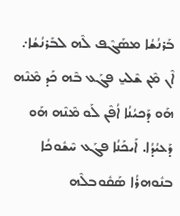ܒܰܪܢܳܫܳܐ ܡܣܰܓܶܦ ܠܶܗ ܠܒܰܪܢܳܫܳܐ܇ ܐܶܢ ܡܶܢ ܫܶܠܝ̱ ܦܓܰܥ ܒܶܗ ܟܰܕ ܡܶܢܶܗ ܗܰܘ ܕܰܟܝܳܢܳܐ ܐܳܦܶܢ ܠܰܘ ܡܶܢܶܗ ܗܰܘ ܕܰܥܝܳܕܳܐ. ܐܰܝܟܰܢܳܐ ܦܓܰܥ ܚܶܫܽܘܟܳܐ ܒܢܽܘܗܪܳܐ ܣܰܩܽܘܒܠܶܗ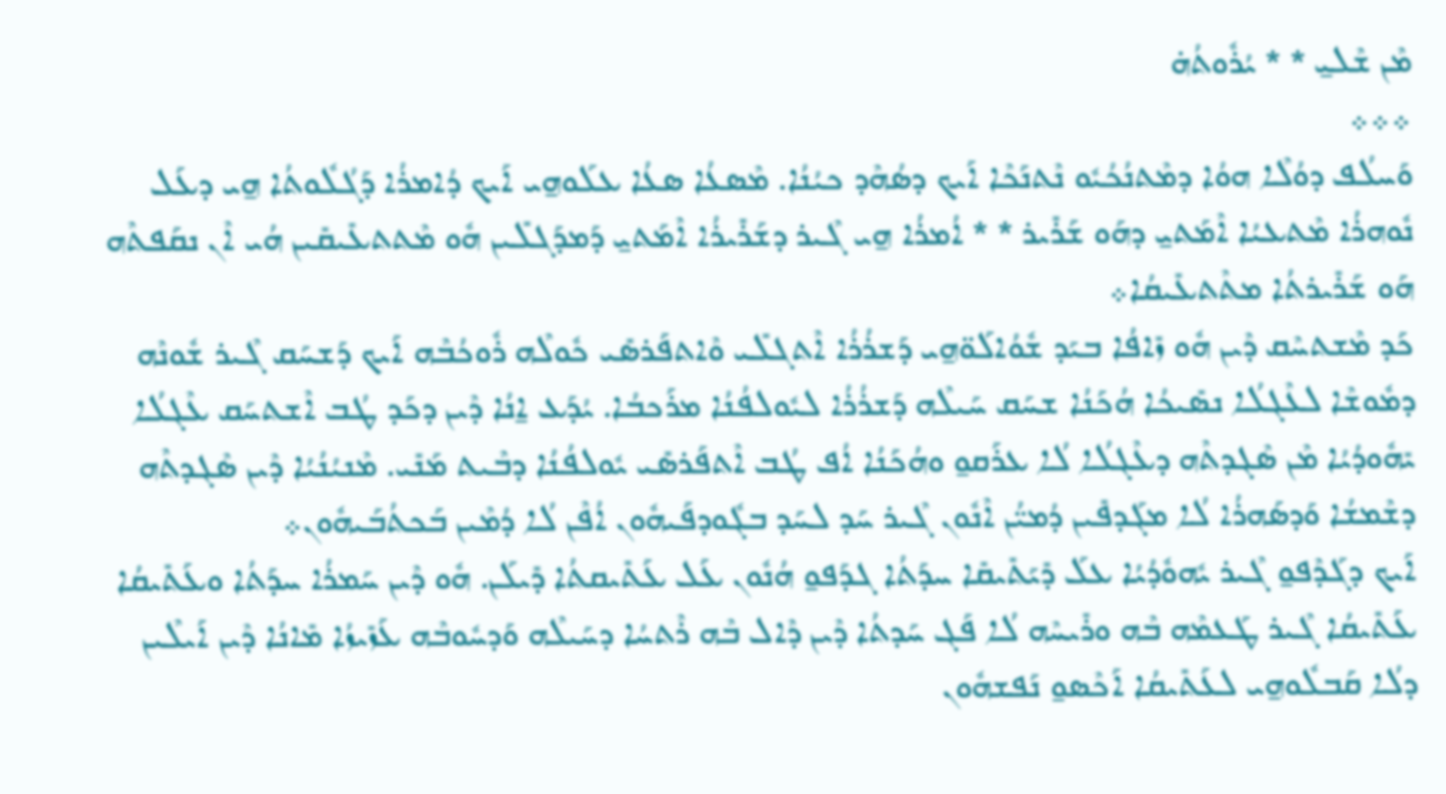ܡܶܢ ܫܶܠܝ̱ * * ܝܳܪܽܘܬܳܗ̇
܀܀܀
ܘܰܚܠܳܦ ܕܘܳܠܶܐ ܗܘܳܐ ܕܡܶܬܢܳܟܳܝܽܘ ܢܶܬܢܰܟܶܐ ܐܰܝܟ ܕܣܳܗܶܕ ܟܝܳܢܳܐ. ܡܶܣܥܳܐ ܣܥܳܐ ܥܠܰܘܗ̱ܝ ܐܰܝܟ ܕܳܐܡܪܳܐ ܕܰܓܳܠܽܘܬܳܐ ܗ̱ܝ ܕܥܰܠ ܢܽܘܗܪܳܐ ܡܶܬܥܝܳܐ ܐܶܡܰܬܝ̱ ܕܗܰܘ ܫܰܪܺܝܪ * * ܐܳܡܪܳܐ ܗ̱ܝ ܓܶܝܪ ܕܫܰܪܺܝܪܳܐ ܐܶܡܰܬܝ̱ ܕܰܡܕܰܓܠܺܝܢ ܗܽܘ ܡܶܬܬܥܺܝܩܺܝܢ ܗܳܝ ܐܶܢ ܢܩܰܦܬܶܗ ܗܰܘ ܫܰܪܺܝܪܬܳܐ ܡܬܶܬܥܺܝܩܳܐ܀
ܟܰܕ ܡܶܫܬܚܶܩ ܕܶܝܢ ܗܽܘ ܙܺܐܦܳܐ ܒܝܰܕ ܫܽܘܳܐܠܰܘ̈ܗ̱ܝ ܕܰܫܪܳܪܳܐ ܐܶܬܓܠܺܝ ܘܶܐܬܦܰܪܣܺܝ ܟܽܘܠܶܗ ܪܽܘܟܳܒܶܗ ܐܰܝܟ ܕܰܫܚܰܩ ܓܶܝܪ ܫܽܘܢܶܗ ܕܡܽܘܫܶܐ ܠܥܶܓܠܳܐ ܢܣܺܝܟܳܐ ܗܳܟܰܢܳܐ ܫܚܰܩ ܚܰܝܠܶܗ ܕܰܫܪܳܪܳܐ ܠܝܽܘܠܦܳܢܳܐ ܡܪܰܟܒܳܐ. ܝܳܕܰܥ ܐ̱ܢܳܐ ܕܶܝܢ ܕܟܰܕ ܛܳܒ ܐܶܫܬܚܰܩ ܥܶܓܠܳܐ ܝܺܗܽܘܕܳܝܳܐ ܡܶܢ ܣܶܓܕܬܶܗ ܕܥܶܓܠܳܐ ܠܳܐ ܥܪܰܩܘ̱ ܘܗܳܟܰܢܳܐ ܐܳܦ ܛܳܒ ܐܶܬܦܰܪܣܺܝ ܝܽܘܠܦܳܢܳܐ ܕܒܶܝܬ ܡܰܢܺܝ. ܡܶܢܝܳܢܳܝܳܐ ܕܶܝܢ ܣܶܓܕܬܶܗ ܕܫܶܡܫܳܐ ܘܰܕܣܰܗܪܳܐ ܠܳܐ ܡܓܰܕܦܺܝܢ ܕܳܡܝ̈ܳܢ ܐܶܢܽܘܢ ܓܶܝܪ ܚܰܕ ܠܚܰܕ ܒܓܽܘܕܦܰܝܗܽܘܢ ܐܳܦܶܢ ܠܳܐ ܕܳܡܶܝܢ ܒܰܟܬܳܒܰܝܗܽܘܢ܀
ܐܰܝܟ ܕܓܰܕܶܦܘ̱ ܓܶܝܪ ܝܽܗܘܽܕܳܝܳܐ ܥܠܰ ܕܺܝܰܬܺܝܩܺܐ ܚܕܰܬܳܐ ܓܕܰܦܘ̱ ܗܳܢܽܘܢ ܥܰܠ ܥܰܬܺܝܩܬܳܐ ܕܺܝܠܰܢ. ܗܽܘ ܕܶܝܢ ܚܰܡܪܳܐ ܚܕܰܬܳܐ ܘܥܰܬܺܝܩܳܐ ܥܰܬܺܝܩܳܐ ܓܶܝܪ ܛܰܥܡܶܗ ܒܶܗ ܘܪܺܝܚܶܗ ܠܳܐ ܦܰܓ ܚܰܕܬܳܐ ܕܶܝܢ ܕܶܐܠ ܒܶܗ ܪܶܬܚܳܐ ܕܚܰܝܠܶܗ ܘܰܕܚܽܘܒܶܗ ܥܰܙܺܝܙܳܐ ܡܺܐܢܳܐ ܕܶܝܢ ܐܰܝܠܶܝܢ ܕܠܳܐ ܩܰܒܠܽܘܗ̱ܝ ܠܥܰܬܺܝܩܳܐ ܐܰܟܶܣܘ̱ ܢܰܦܫܗܽܘܢ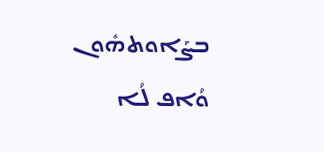ܒܨܰܐܘܬܗܽܘܢ ܘܳܐܦ ܠܳܐ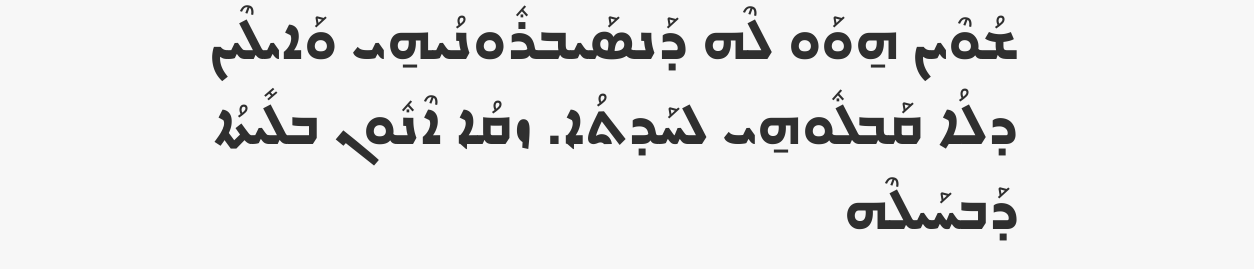ܫܳܘܶܝܢ ܗ̱ܘܰܘ ܠܶܗ ܕܰܢܣܰܝܒܪܽܘܢܳܝܗ̱ܝ ܘܰܐܝܠܶܝܢ ܕܠܳܐ ܩܰܒܠܽܘܗ̱ܝ ܠܚܰܕܬܳܐ. ܙܩܳܐ ܐܶܢܽܘܢ ܒܠܺܝܬܳܐ ܕܰܒܚܰܝܠܶܗ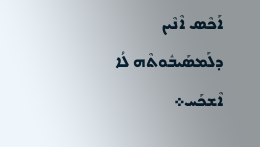ܐܰܟܶܣ ܐܶܢܶܝܢ ܕܠܰܡܣܰܝܒܽܘܬܶܗ ܠܳܐ ܐܶܫܟܰܚ܀